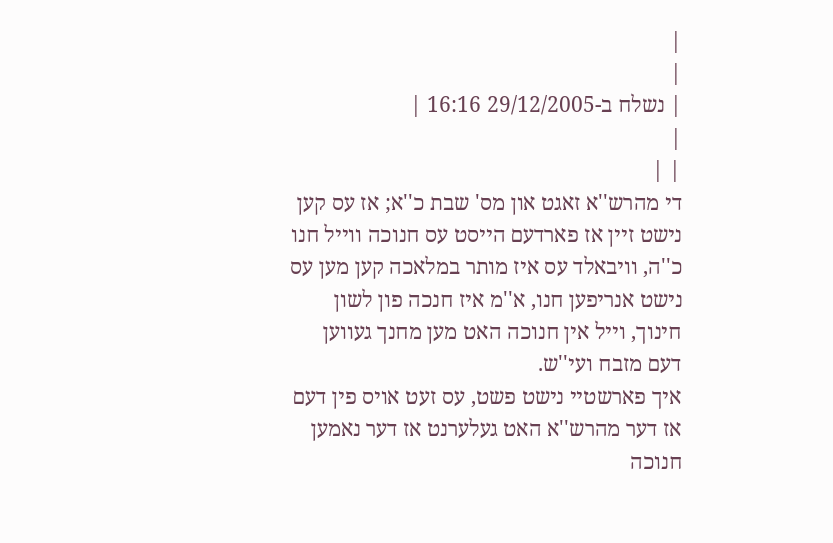|
|
| נשלח ב-29/12/2005 16:16 |
|
| |
די מהרש''א זאגט און מס' שבת כ''א; אז עס קען נישט זיין אז פארדעם הייסט עס חנוכה ווייל חנו כ''ה, וויבאלד עס איז מותר במלאכה קען מען עס נישט אנריפען חנו, א''מ איז חנכה פון לשון חינוך, וייל אין חנוכה האט מען מחנך געווען דעם מזבח ועי''ש.
איך פארשטיי נישט פשט, עס זעט אויס פין דעם אז דער מהרש''א האט געלערנט אז דער נאמען חנוכה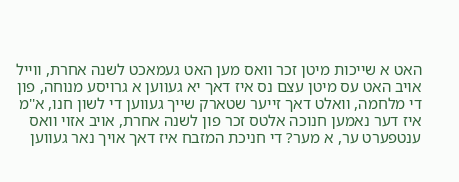האט א שייכות מיטן זכר וואס מען האט געמאכט לשנה אחרת, ווייל אויב האט עס מיטן עצם נס איז דאך יא געווען א גרויסע מנוחה, פון די מלחמה, וואלט דאך זייער שטארק שייך געווען די לשון חנו, א''מ איז דער נאמען חנוכה אלטס זכר פון לשנה אחרת, אויב אזוי וואס ענטפערט ער, א מער? די חניכת המזבח איז דאך אויך נאר געווען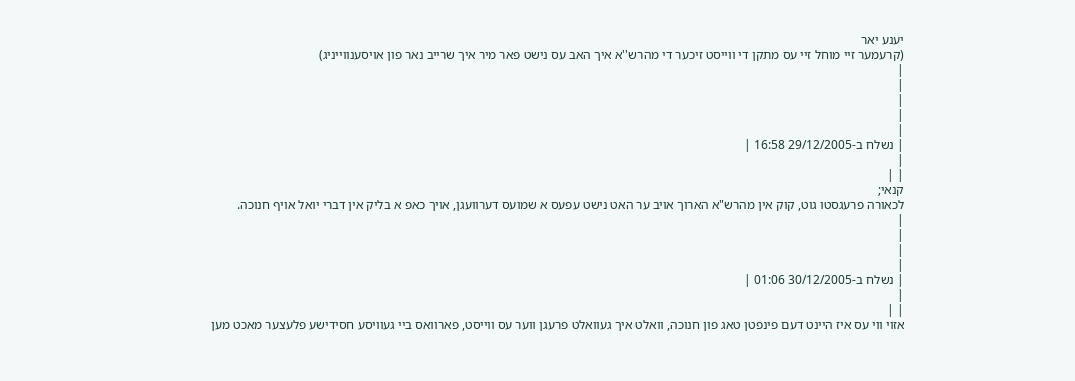יענע יאר
(קרעמער זיי מוחל זיי עס מתקן די ווייסט זיכער די מהרש''א איך האב עס נישט פאר מיר איך שרייב נאר פון אויסענווייניג)
|
|
|
|
|
| נשלח ב-29/12/2005 16:58 |
|
| |
קנאי;
לכאורה פרעגסטו גוט, קוק אין מהרש"א הארוך אויב ער האט נישט עפעס א שמועס דערוועגן, אויך כאפ א בליק אין דברי יואל אויף חנוכה.
|
|
|
|
| נשלח ב-30/12/2005 01:06 |
|
| |
אזוי ווי עס איז היינט דעם פינפטן טאג פון חנוכה, וואלט איך געוואלט פרעגן ווער עס ווייסט, פארוואס ביי געוויסע חסידישע פלעצער מאכט מען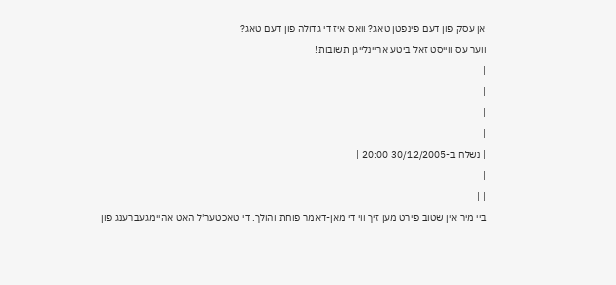אן עסק פון דעם פינפטן טאג? וואס איז די גדולה פון דעם טאג?
ווער עס ווייסט זאל ביטע אריינלייגן תשובות!
|
|
|
|
| נשלח ב-30/12/2005 20:00 |
|
| |
ביי מיר אין שטוב פירט מען זיך ווי די מאן-דאמר פוחת והולך. די טאכטער'ל האט אהיימגעברענג פון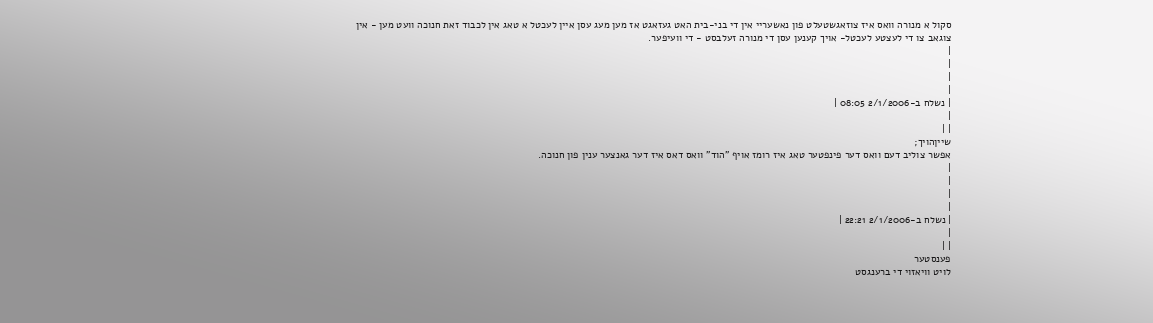סקול א מנורה וואס איז צוזאגשטעלט פון נאשעריי אין די בני-בית האט געזאגט אז מען מעג עסן איין לעכטל א טאג אין לכבוד זאת חנוכה וועט מען - אין צוגאב צו די לעצטע לעכטל- אויך קענען עסן די מנורה זעלבסט - די וועיפער.
|
|
|
|
| נשלח ב-2/1/2006 08:05 |
|
| |
שייןהויך;
אפשר צוליב דעם וואס דער פינפטער טאג איז רומז אויף "הוד" וואס דאס איז דער גאנצער ענין פון חנוכה.
|
|
|
|
| נשלח ב-2/1/2006 22:21 |
|
| |
פענסטער
לויט וויאזוי די ברענגסט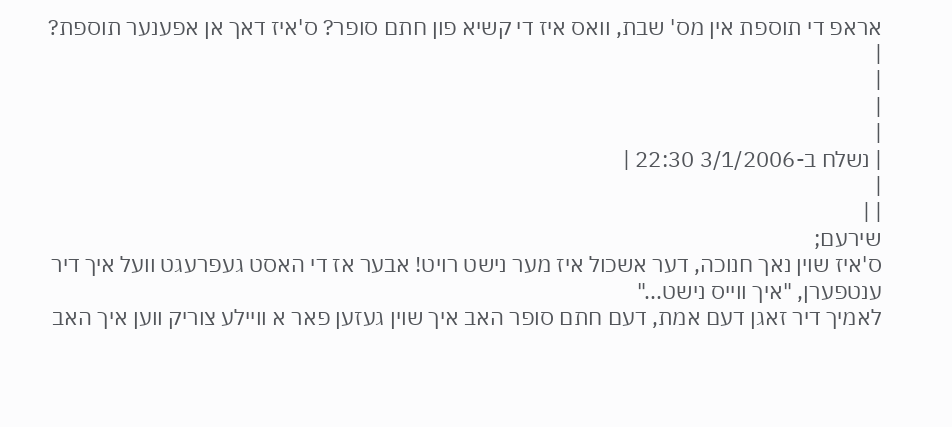אראפ די תוספת אין מס' שבת, וואס איז די קשיא פון חתם סופר? ס'איז דאך אן אפענער תוספת?
|
|
|
|
| נשלח ב-3/1/2006 22:30 |
|
| |
שירעם;
ס'איז שוין נאך חנוכה, דער אשכול איז מער נישט רויט! אבער אז די האסט געפרעגט וועל איך דיר ענטפערן, "איך ווייס נישט..."
לאמיך דיר זאגן דעם אמת, דעם חתם סופר האב איך שוין געזען פאר א וויילע צוריק ווען איך האב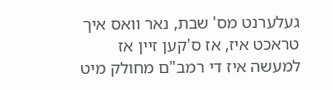געלערנט מס' שבת, נאר וואס איך טראכט איז, אז ס'קען זיין אז למעשה איז די רמב"ם מחולק מיט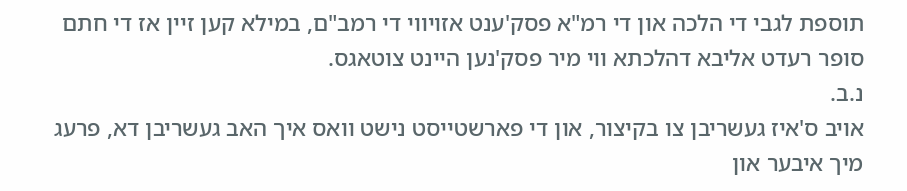תוספת לגבי די הלכה און די רמ"א פסק'ענט אזויווי די רמב"ם, במילא קען זיין אז די חתם סופר רעדט אליבא דהלכתא ווי מיר פסק'נען היינט צוטאגס.
נ.ב.
אויב ס'איז געשריבן צו בקיצור, און די פארשטייסט נישט וואס איך האב געשריבן דא, פרעג מיך איבער און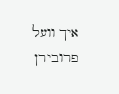איך וועל פרובירן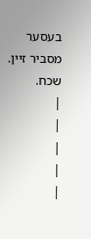בעסער מסביר זיין. שכח.
|
|
|
|
|